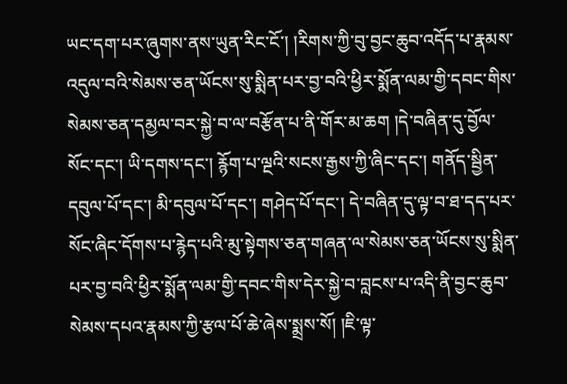ཡང་དག་པར་ཞུགས་ནས་ཡུན་རིང་ངོ་། །རིགས་ཀྱི་བུ་བྱང་ཆུབ་འདོད་པ་རྣམས་འདུལ་བའི་སེམས་ཅན་ཡོངས་སུ་སྨིན་པར་བྱ་བའི་ཕྱིར་སྨོན་ལམ་གྱི་དབང་གིས་སེམས་ཅན་དམྱལ་བར་སྐྱེ་བ་ལ་བརྩོན་པ་ནི་གོར་མ་ཆག །དེ་བཞིན་དུ་བྱོལ་སོང་དང་། ཡི་དགས་དང་། རྙོག་པ་ལྔའི་སངས་རྒྱས་ཀྱི་ཞིང་དང་། གནོད་སྦྱིན་དབུལ་པོ་དང་། མི་དབུལ་པོ་དང་། གཤེད་པོ་དང་། དེ་བཞིན་དུ་ལྟ་བ་ཐ་དད་པར་སོང་ཞིང་དོགས་པ་རྙེད་པའི་མུ་སྟེགས་ཅན་གཞན་ལ་སེམས་ཅན་ཡོངས་སུ་སྨིན་པར་བྱ་བའི་ཕྱིར་སྨོན་ལམ་གྱི་དབང་གིས་དེར་སྐྱེ་བ་བླངས་པ་འདི་ནི་བྱང་ཆུབ་སེམས་དཔའ་རྣམས་ཀྱི་རྩལ་པོ་ཆེ་ཞེས་སྨྲས་སོ། །ཇི་ལྟ་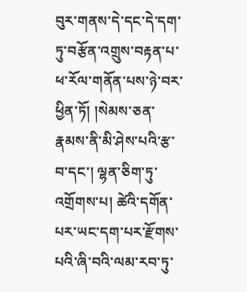བུར་གནས་དེ་དང་དེ་དག་ཏུ་བརྩོན་འགྲུས་བརྟན་པ་ཕ་རོལ་གནོན་པས་ཉེ་བར་ཕྱིན་ཏོ། །སེམས་ཅན་རྣམས་ནི་མི་ཤེས་པའི་རྩ་བ་དང་། ལྷན་ཅིག་ཏུ་འགྲོགས་པ། ཚེའི་དགོན་པར་ཡང་དག་པར་རྫོགས་པའི་ཞི་བའི་ལམ་རབ་ཏུ་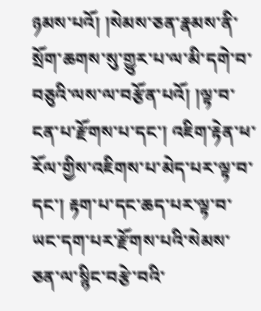ཉམས་པའོ། །སེམས་ཅན་རྣམས་ནི་སྲོག་ཆགས་སུ་གྱུར་པ་ལ་མི་དགེ་བ་བཅུའི་ལས་ལ་བརྩོན་པའོ། །ལྟ་བ་ངན་པ་རྫོགས་པ་དང་། འཇིག་རྟེན་ཕ་རོལ་གྱིས་འཇིགས་པ་མེད་པར་ལྟ་བ་དང་། རྟག་པ་དང་ཆད་པར་ལྟ་བ་ཡང་དག་པར་རྫོགས་པའི་སེམས་ཅན་ལ་སྙིང་བརྩེ་བའི་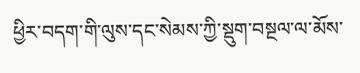ཕྱིར་བདག་གི་ལུས་དང་སེམས་ཀྱི་སྡུག་བསྔལ་ལ་མོས་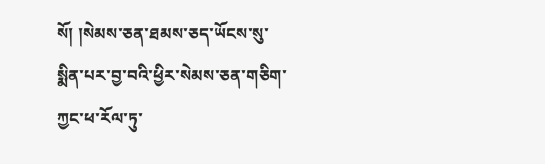སོ། །སེམས་ཅན་ཐམས་ཅད་ཡོངས་སུ་སྨིན་པར་བྱ་བའི་ཕྱིར་སེམས་ཅན་གཅིག་ཀྱང་ཕ་རོལ་ཏུ་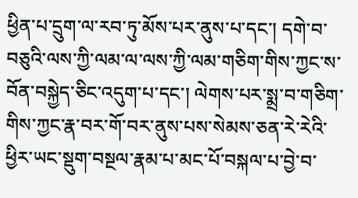ཕྱིན་པ་དྲུག་ལ་རབ་ཏུ་མོས་པར་ནུས་པ་དང་། དགེ་བ་བཅུའི་ལས་ཀྱི་ལམ་ལ་ལས་ཀྱི་ལམ་གཅིག་གིས་ཀྱང་ས་བོན་བསྐྱེད་ཅིང་འདུག་པ་དང་། ལེགས་པར་སྨྲ་བ་གཅིག་གིས་ཀྱང་རྣ་བར་གོ་བར་ནུས་པས་སེམས་ཅན་རེ་རེའི་ཕྱིར་ཡང་སྡུག་བསྔལ་རྣམ་པ་མང་པོ་བསྐལ་པ་བྱེ་བ་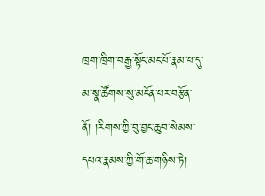ཁྲག་ཁྲིག་བརྒྱ་སྟོང་མང་པོ་རྣམ་པ་དུ་མ་སྣ་ཚོགས་སུ་མངོན་པར་བརྩོན་ནོ། །རིགས་ཀྱི་བུ་བྱང་ཆུབ་སེམས་དཔའ་རྣམས་ཀྱི་གོ་ཆ་གཉིས་ཏེ།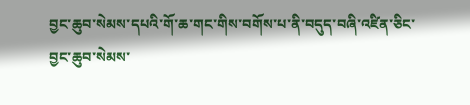བྱང་ཆུབ་སེམས་དཔའི་གོ་ཆ་གང་གིས་བགོས་པ་ནི་བདུད་བཞི་འཛིན་ཅིང་བྱང་ཆུབ་སེམས་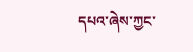དཔའ་ཞེས་ཀྱང་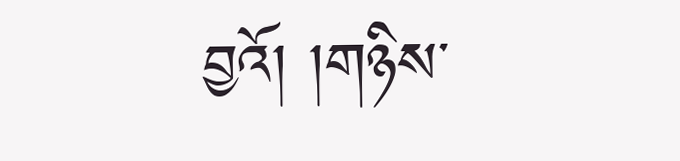བྱའོ། །གཉིས་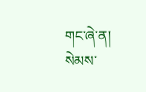གང་ཞེ་ན། སེམས་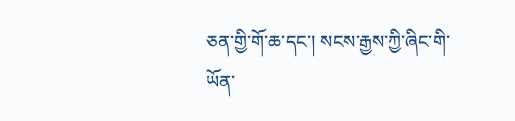ཅན་གྱི་གོ་ཆ་དང་། སངས་རྒྱས་ཀྱི་ཞིང་གི་ཡོན་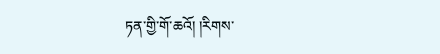ཏན་གྱི་གོ་ཆའོ། །རིགས་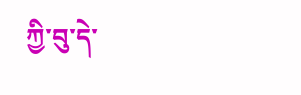ཀྱི་བུ་དེ་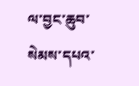ལ་བྱང་ཆུབ་སེམས་དཔའ་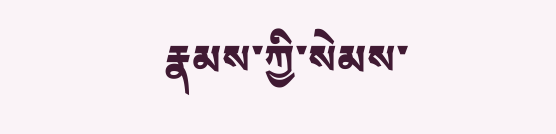རྣམས་ཀྱི་སེམས་